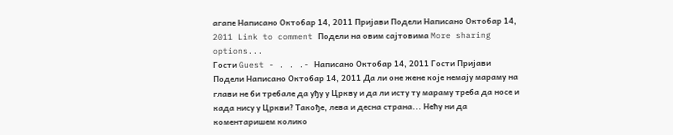агапе Написано Октобар 14, 2011 Пријави Подели Написано Октобар 14, 2011 Link to comment Подели на овим сајтовима More sharing options...
Гости Guest - . . .- Написано Октобар 14, 2011 Гости Пријави Подели Написано Октобар 14, 2011 Да ли оне жене које немају мараму на глави не би требале да уђу у Цркву и да ли исту ту мараму треба да носе и када нису у Цркви? Такође, лева и десна страна... Нећу ни да коментаришем колико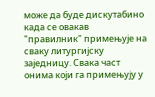може да буде дискутабино када се овакав "правилник" примењује на сваку литургијску заједницу. Свака част онима који га примењују у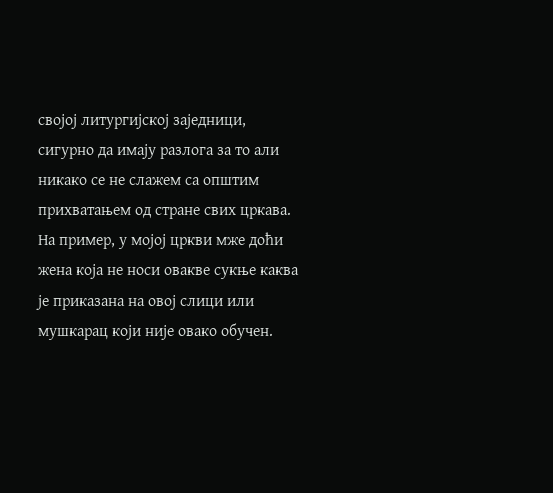својој литургијској заједници, сигурно да имају разлога за то али никако се не слажем са општим прихватањем од стране свих цркава. На пример, у мојој цркви мже доћи жена која не носи овакве сукње каква је приказана на овој слици или мушкарац који није овако обучен.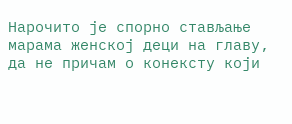Нарочито је спорно стављање марама женској деци на главу, да не причам о конексту који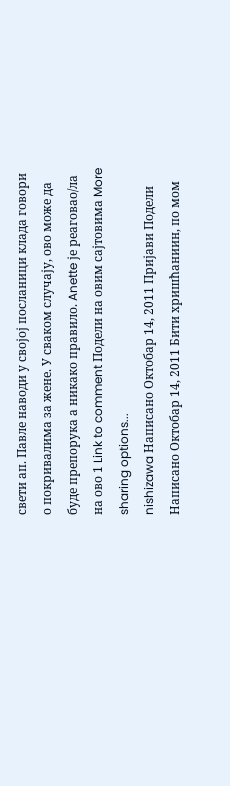свети ап. Павле наводи у својој посланици клада говори о покривалима за жене. У сваком случају, ово може да буде препорука а никако правило. Anette је реаговао/ла на ово 1 Link to comment Подели на овим сајтовима More sharing options...
nishizawa Написано Октобар 14, 2011 Пријави Подели Написано Октобар 14, 2011 Бити хришћаниин, по мом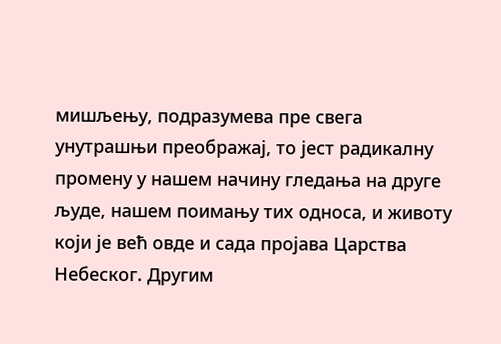мишљењу, подразумева пре свега унутрашњи преображај, то јест радикалну промену у нашем начину гледања на друге људе, нашем поимању тих односа, и животу који је већ овде и сада пројава Царства Небеског. Другим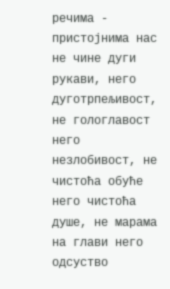речима - пристојнима нас не чине дуги рукави, него дуготрпељивост, не гологлавост него незлобивост, не чистоћа обуће него чистоћа душе, не марама на глави него одсуство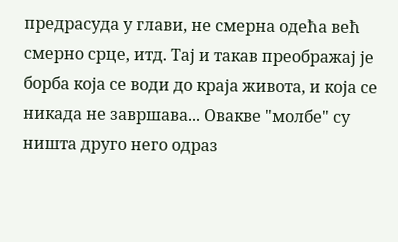предрасуда у глави, не смерна одећа већ смерно срце, итд. Тај и такав преображај је борба која се води до краја живота, и која се никада не завршава... Овакве "молбе" су ништа друго него одраз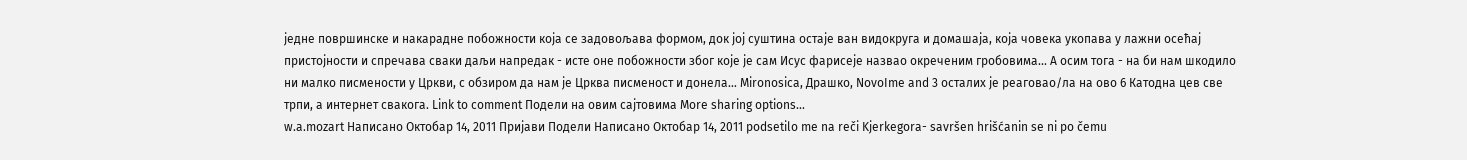једне површинске и накарадне побожности која се задовољава формом, док јој суштина остаје ван видокруга и домашаја, која човека укопава у лажни осећај пристојности и спречава сваки даљи напредак - исте оне побожности због које је сам Исус фарисеје назвао окреченим гробовима... А осим тога - на би нам шкодило ни малко писмености у Цркви, с обзиром да нам је Црква писменост и донела... Mironosica, Драшко, NovoIme and 3 осталих је реаговао/ла на ово 6 Катодна цев све трпи, а интернет свакога. Link to comment Подели на овим сајтовима More sharing options...
w.a.mozart Написано Октобар 14, 2011 Пријави Подели Написано Октобар 14, 2011 podsetilo me na reči Kjerkegora- savršen hrišćanin se ni po čemu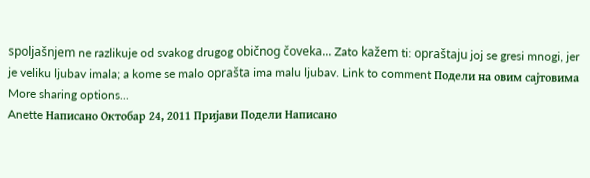spoljašnjem ne razlikuje od svakog drugog običnog čoveka... Zato kažem ti: opraštaju joj se gresi mnogi, jer je veliku ljubav imala; a kome se malo oprašta ima malu ljubav. Link to comment Подели на овим сајтовима More sharing options...
Anette Написано Октобар 24, 2011 Пријави Подели Написано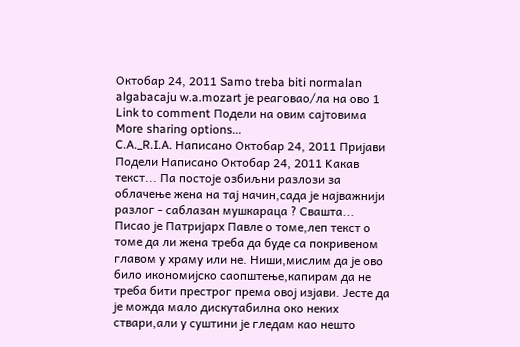Октобар 24, 2011 Samo treba biti normalan algabacaju w.a.mozart је реаговао/ла на ово 1 Link to comment Подели на овим сајтовима More sharing options...
C.A._R.I.A. Написано Октобар 24, 2011 Пријави Подели Написано Октобар 24, 2011 Kaкав текст... Па постоје озбиљни разлози за облачење жена на тај начин,сада је најважнији разлог - саблазан мушкараца ? Свашта... Писао је Патријарх Павле о томе,леп текст о томе да ли жена треба да буде са покривеном главом у храму или не. Ниши,мислим да је ово било икономијско саопштење,капирам да не треба бити престрог према овој изјави. Јесте да је можда мало дискутабилна око неких ствари,али у суштини је гледам као нешто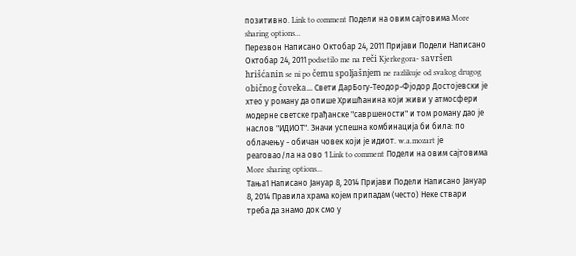позитивно. Link to comment Подели на овим сајтовима More sharing options...
Перезвон Написано Октобар 24, 2011 Пријави Подели Написано Октобар 24, 2011 podsetilo me na reči Kjerkegora- savršen hrišćanin se ni po čemu spoljašnjem ne razlikuje od svakog drugog običnog čoveka... Свети ДарБогу-Теодор-Фјодор Достојевски је хтео у роману да опише Хришћанина који живи у атмосфери модерне светске грађанске "савршености" и том роману дао је наслов "ИДИОТ". Значи успешна комбинација би била: по облачењу - обичан човек који је идиот. w.a.mozart је реаговао/ла на ово 1 Link to comment Подели на овим сајтовима More sharing options...
Тања1 Написано Јануар 8, 2014 Пријави Подели Написано Јануар 8, 2014 Правила храма којем припадам (често) Неке ствари треба да знамо док смо у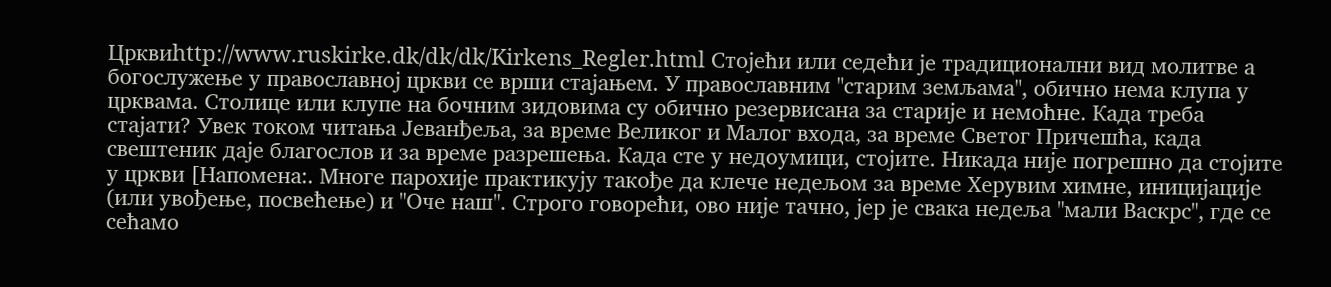Црквиhttp://www.ruskirke.dk/dk/dk/Kirkens_Regler.html Стојећи или седећи је традиционални вид молитве а богослужење у православној цркви се врши стајањем. У православним "старим земљама", обично нема клупа у црквама. Столице или клупе на бочним зидовима су обично резервисана за старије и немоћне. Када треба стајати? Увек током читања Јеванђеља, за време Великог и Малог входа, за време Светог Причешћа, када свештеник даје благослов и за време разрешења. Када сте у недоумици, стојите. Никада није погрешно да стојите у цркви [Напомена:. Многе парохије практикују такође да клече недељом за време Херувим химне, иницијације (или увођење, посвећење) и "Оче наш". Строго говорећи, ово није тачно, јер је свака недеља "мали Васкрс", где се сећамо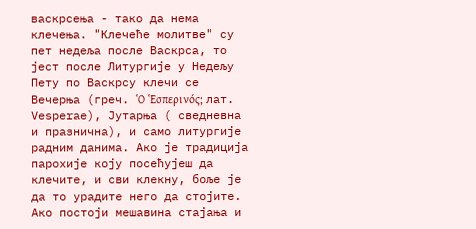васкрсења - тако да нема клечења. "Клечеће молитве" су пет недеља после Васкрса, то јест после Литургије у Недељу Пету по Васкрсу клечи се Вечерња (греч. Ὁ Ἑσπερινός; лат. Vesperae), Јутарња ( сведневна и празнична), и само литургије радним данима. Ако је традиција парохије коју посећујеш да клечите, и сви клекну, боље је да то урадите него да стојите. Ако постоји мешавина стајања и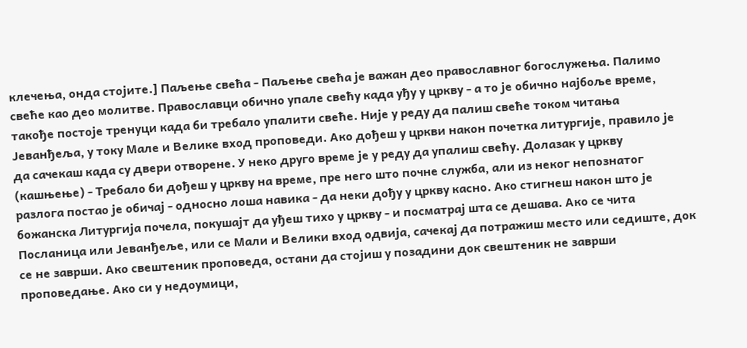клечења, онда стојите.] Паљење свећа - Паљење свећа је важан део православног богослужења. Палимо свеће као део молитве. Православци обично упале свећу када уђу у цркву - а то је обично најбоље време, такође постоје тренуци када би требало упалити свеће. Није у реду да палиш свеће током читања Јеванђеља, у току Мале и Велике вход проповеди. Ако дођеш у цркви након почетка литургије, правило је да сачекаш када су двери отворене. У неко друго време је у реду да упалиш свећу. Долазак у цркву (кашњење) - Требало би дођеш у цркву на време, пре него што почне служба, али из неког непознатог разлога постао је обичај - односно лоша навика - да неки дођу у цркву касно. Ако стигнеш након што је божанска Литургија почела, покушајт да уђеш тихо у цркву - и посматрај шта се дешава. Ако се чита Посланица или Јеванђеље, или се Мали и Велики вход одвија, сачекај да потражиш место или седиште, док се не заврши. Ако свештеник проповеда, остани да стојиш у позадини док свештеник не заврши проповедање. Ако си у недоумици,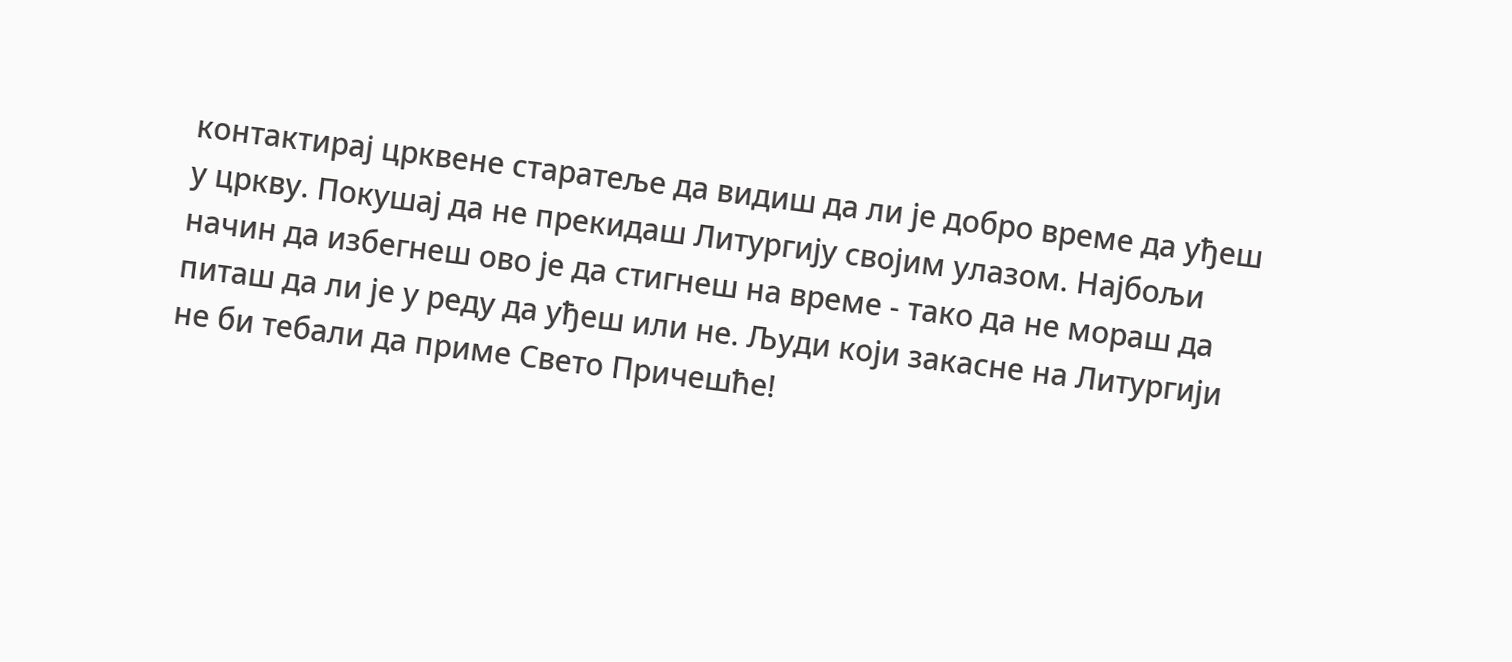контактирај црквене старатеље да видиш да ли је добро време да уђеш у цркву. Покушај да не прекидаш Литургију својим улазом. Најбољи начин да избегнеш ово је да стигнеш на време - тако да не мораш да питаш да ли је у реду да уђеш или не. Људи који закасне на Литургији не би тебали да приме Свето Причешће!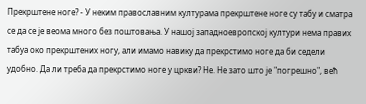Прекрштене ноге? - У неким православним културама прекрштене ноге су табу и сматра се да се је веома много без поштовања. У нашој западноевропској култури нема правих табуа око прекрштених ногу, али имамо навику да прекрстимо ноге да би седели удобно. Да ли треба да прекрстимо ноге у цркви? Не. Не зато што је "погрешно", већ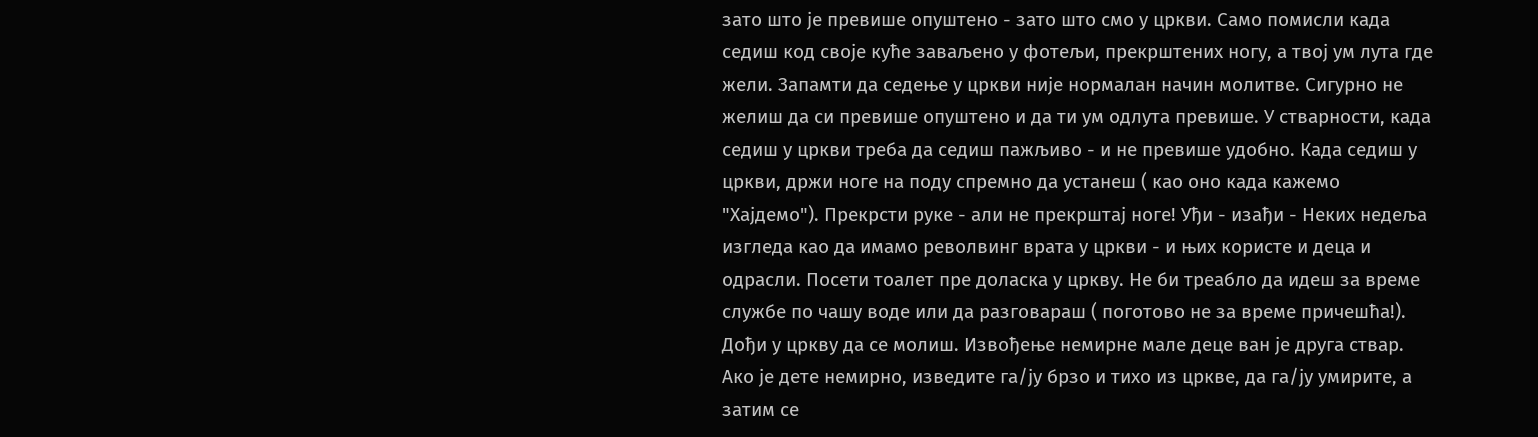зато што је превише опуштено - зато што смо у цркви. Само помисли када седиш код своје куће заваљено у фотељи, прекрштених ногу, а твој ум лута где жели. Запамти да седење у цркви није нормалан начин молитве. Сигурно не желиш да си превише опуштено и да ти ум одлута превише. У стварности, када седиш у цркви треба да седиш пажљиво - и не превише удобно. Када седиш у цркви, држи ноге на поду спремно да устанеш ( као оно када кажемо "Хајдемо"). Прекрсти руке - али не прекрштај ноге! Уђи - изађи - Неких недеља изгледа као да имамо револвинг врата у цркви - и њих користе и деца и одрасли. Посети тоалет пре доласка у цркву. Не би треабло да идеш за време службе по чашу воде или да разговараш ( поготово не за време причешћа!). Дођи у цркву да се молиш. Извођење немирне мале деце ван је друга ствар. Ако је дете немирно, изведите га/ју брзо и тихо из цркве, да га/ју умирите, а затим се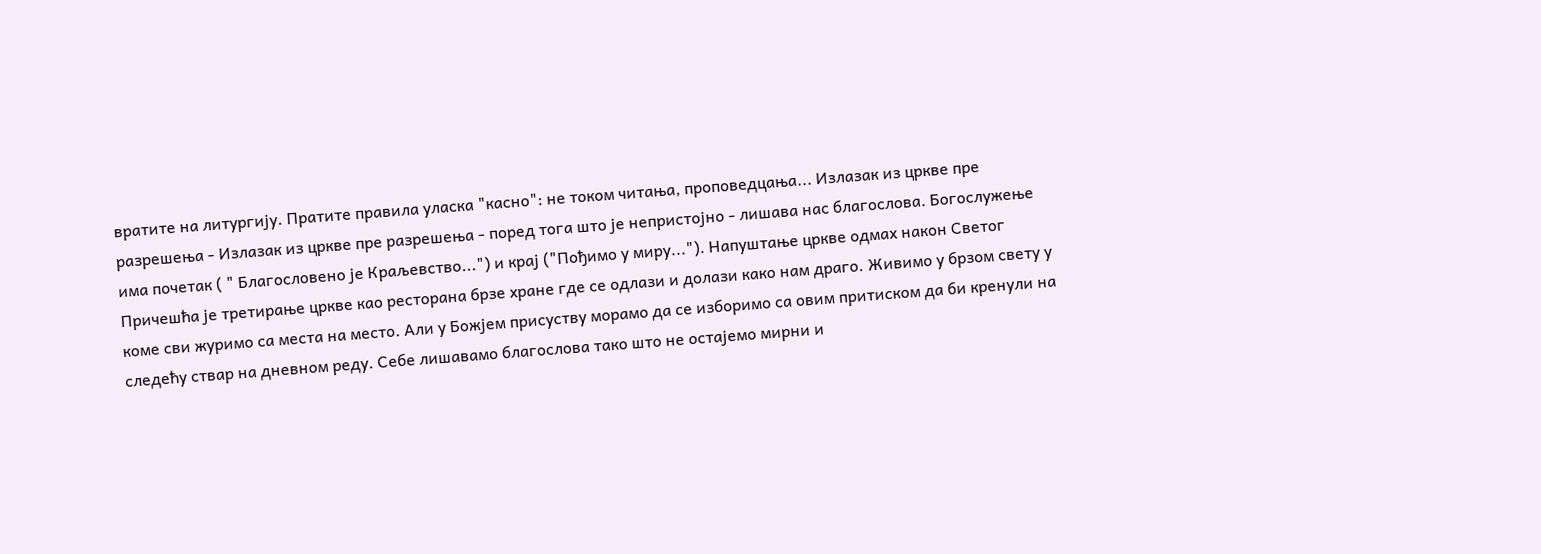вратите на литургију. Пратите правила уласка "касно": не током читања, проповедцања... Излазак из цркве пре разрешења - Излазак из цркве пре разрешења - поред тога што је непристојно - лишава нас благослова. Богослужење има почетак ( " Благословено је Краљевство...") и крај ("Пођимо у миру..."). Напуштање цркве одмах након Светог Причешћа је третирање цркве као ресторана брзе хране где се одлази и долази како нам драго. Живимо у брзом свету у коме сви журимо са места на место. Али у Божјем присуству морамо да се изборимо са овим притиском да би кренули на следећу ствар на дневном реду. Себе лишавамо благослова тако што не остајемо мирни и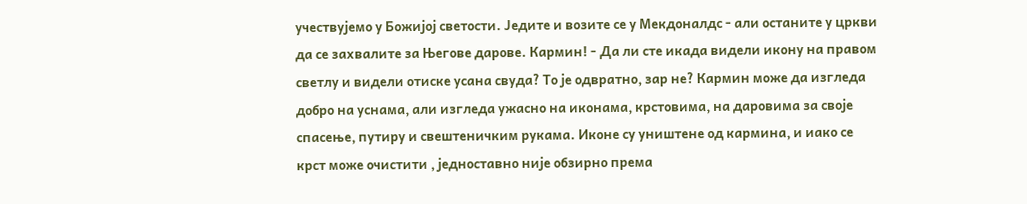учествујемо у Божијој светости. Једите и возите се у Мекдоналдс - али останите у цркви да се захвалите за Његове дарове. Кармин! - Да ли сте икада видели икону на правом светлу и видели отиске усана свуда? То је одвратно, зар не? Кармин може да изгледа добро на уснама, али изгледа ужасно на иконама, крстовима, на даровима за своје спасење, путиру и свештеничким рукама. Иконе су уништене од кармина, и иако се крст може очистити , једноставно није обзирно према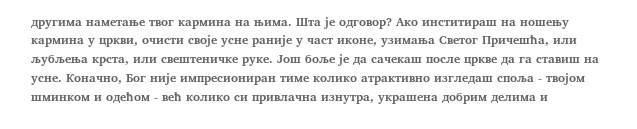другима наметање твог кармина на њима. Шта је одговор? Ако инститираш на ношењу кармина у цркви, очисти своје усне раније у част иконе, узимања Светог Причешћа, или љубљења крста, или свештеничке руке. Још боље је да сачекаш после цркве да га ставиш на усне. Коначно, Бог није импресиониран тиме колико атрактивно изгледаш споља - твојом шминком и одећом - већ колико си привлачна изнутра, украшена добрим делима и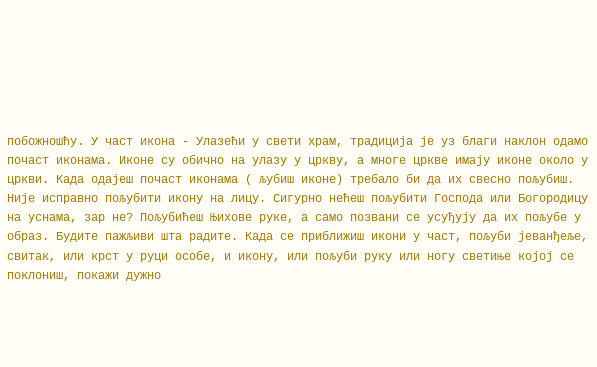побожношћу. У част икона - Улазећи у свети храм, традиција је уз благи наклон одамо почаст иконама. Иконе су обично на улазу у цркву, а многе цркве имају иконе около у цркви. Када одајеш почаст иконама ( љубиш иконе) требало би да их свесно пољубиш. Није исправно пољубити икону на лицу. Сигурно нећеш пољубити Господа или Богородицу на уснама, зар не? Пољубићеш Њихове руке, а само позвани се усуђују да их пољубе у образ. Будите пажљиви шта радите. Када се приближиш икони у част, пољуби јеванђеље, свитак, или крст у руци особе, и икону, или пољуби руку или ногу светиње којој се поклониш, покажи дужно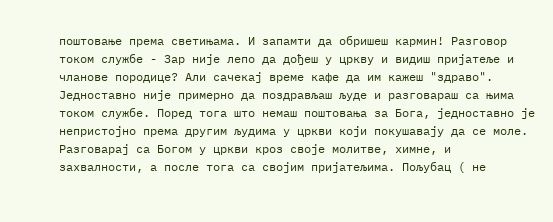поштовање према светињама. И запамти да обришеш кармин! Разговор током службе - Зар није лепо да дођеш у цркву и видиш пријатеље и чланове породице? Али сачекај време кафе да им кажеш "здраво". Једноставно није примерно да поздрављаш људе и разговараш са њима током службе. Поред тога што немаш поштовања за Бога, једноставно је непристојно према другим људима у цркви који покушавају да се моле. Разговарај са Богом у цркви кроз своје молитве, химне, и захвалности, а после тога са својим пријатељима. Пољубац ( не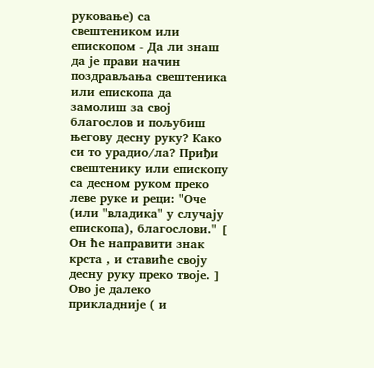руковање) са свештеником или епископом - Да ли знаш да је прави начин поздрављања свештеника или епископа да замолиш за свој благослов и пољубиш његову десну руку? Како си то урадио/ла? Приђи свештенику или епископу са десном руком преко леве руке и реци: "Оче (или "владика" у случају епископа), благослови." [ Он ће направити знак крста , и ставиће своју десну руку преко твоје. ] Ово је далеко прикладније ( и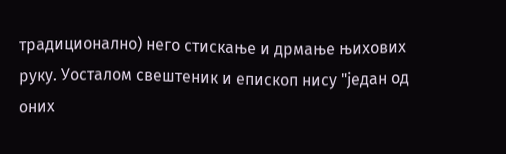традиционално) него стискање и дрмање њихових руку. Уосталом свештеник и епископ нису "један од оних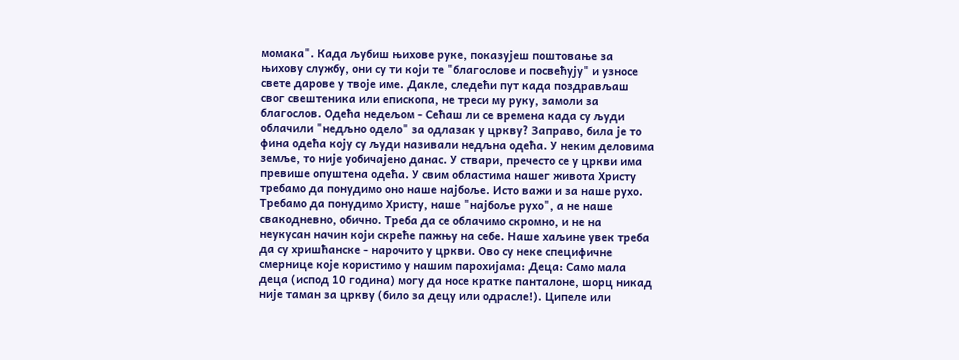момака". Када љубиш њихове руке, показујеш поштовање за њихову службу, они су ти који те "благослове и посвећују" и узносе свете дарове у твоје име. Дакле, следећи пут када поздрављаш свог свештеника или епископа, не треси му руку, замоли за благослов. Одећа недељом - Сећаш ли се времена када су људи облачили "недљно одело" за одлазак у цркву? Заправо, била је то фина одећа коју су људи називали недљна одећа. У неким деловима земље, то није уобичајено данас. У ствари, пречесто се у цркви има превише опуштена одећа. У свим областима нашег живота Христу требамо да понудимо оно наше најбоље. Исто важи и за наше рухо. Требамо да понудимо Христу, наше "најбоље рухо", а не наше свакодневно, обично. Треба да се облачимо скромно, и не на неукусан начин који скреће пажњу на себе. Наше хаљине увек треба да су хришћанске - нарочито у цркви. Ово су неке специфичне смернице које користимо у нашим парохијама: Деца: Само мала деца (испод 10 година) могу да носе кратке панталоне, шорц никад није таман за цркву (било за децу или одрасле!). Ципеле или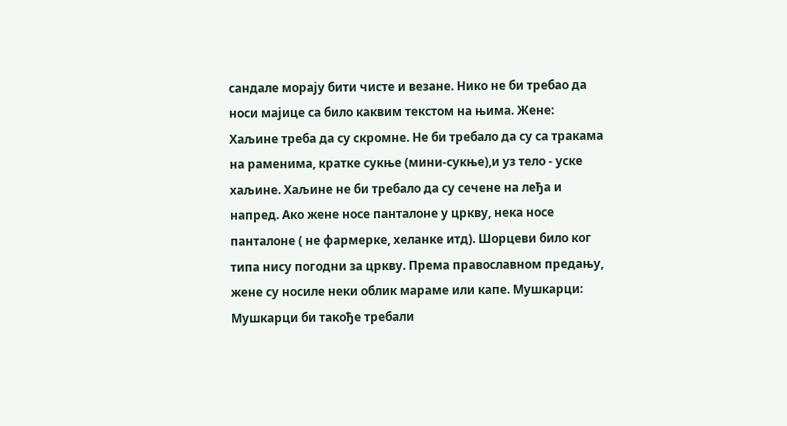сандале морају бити чисте и везане. Нико не би требао да носи мајице са било каквим текстом на њима. Жене: Хаљине треба да су скромне. Не би требало да су са тракама на раменима, кратке сукње (мини-сукње),и уз тело - уске хаљине. Хаљине не би требало да су сечене на леђа и напред. Ако жене носе панталоне у цркву, нека носе панталоне ( не фармерке, хеланке итд). Шорцеви било ког типа нису погодни за цркву. Према православном предању, жене су носиле неки облик мараме или капе. Мушкарци: Мушкарци би такође требали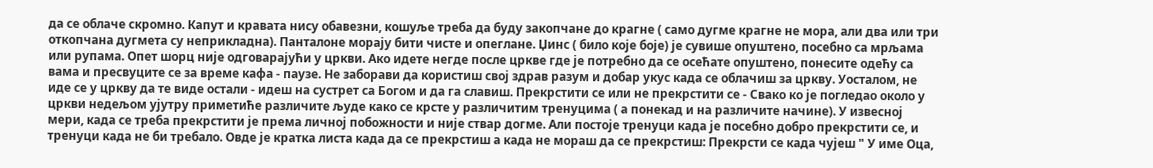да се облаче скромно. Капут и кравата нису обавезни, кошуље треба да буду закопчане до крагне ( само дугме крагне не мора, али два или три откопчана дугмета су неприкладна). Панталоне морају бити чисте и опеглане. Џинс ( било које боје) је сувише опуштено, посебно са мрљама или рупама. Опет шорц није одговарајући у цркви. Ако идете негде после цркве где је потребно да се осећате опуштено, понесите одећу са вама и пресвуците се за време кафа - паузе. Не заборави да користиш свој здрав разум и добар укус када се облачиш за цркву. Уосталом, не иде се у цркву да те виде остали - идеш на сустрет са Богом и да га славиш. Прекрстити се или не прекрстити се - Свако ко је погледао около у цркви недељом ујутру приметиће различите људе како се крсте у различитим тренуцима ( а понекад и на различите начине). У извесној мери, када се треба прекрстити је према личној побожности и није ствар догме. Али постоје тренуци када је посебно добро прекрстити се, и тренуци када не би требало. Овде је кратка листа када да се прекрстиш а када не мораш да се прекрстиш: Прекрсти се када чујеш " У име Оца,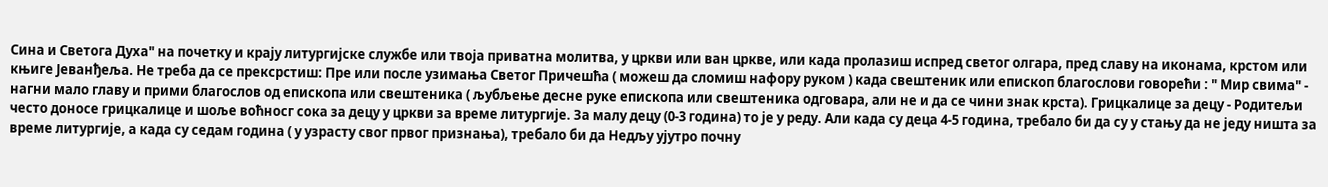Сина и Светога Духа" на почетку и крају литургијске службе или твоја приватна молитва, у цркви или ван цркве, или када пролазиш испред светог олгара, пред славу на иконама, крстом или књиге Јеванђеља. Не треба да се прексрстиш: Пре или после узимања Светог Причешћа ( можеш да сломиш нафору руком ) када свештеник или епископ благослови говорећи : " Мир свима" - нагни мало главу и прими благослов од епископа или свештеника ( љубљење десне руке епископа или свештеника одговара, али не и да се чини знак крста). Грицкалице за децу - Родитељи често доносе грицкалице и шоље воћносг сока за децу у цркви за време литургије. За малу децу (0-3 година) то је у реду. Али када су деца 4-5 година, требало би да су у стању да не једу ништа за време литургије, а када су седам година ( у узрасту свог првог признања), требало би да Недљу ујутро почну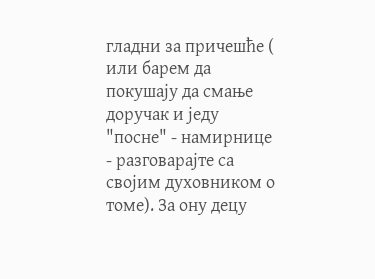гладни за причешће ( или барем да покушају да смање доручак и једу "посне" - намирнице - разговарајте са својим духовником о томе). За ону децу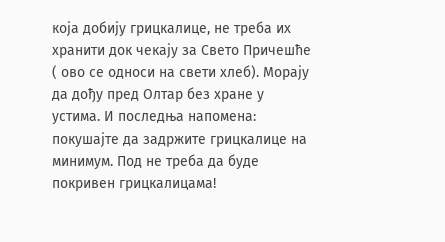која добију грицкалице, не треба их хранити док чекају за Свето Причешће ( ово се односи на свети хлеб). Морају да дођу пред Олтар без хране у устима. И последња напомена: покушајте да задржите грицкалице на минимум. Под не треба да буде покривен грицкалицама!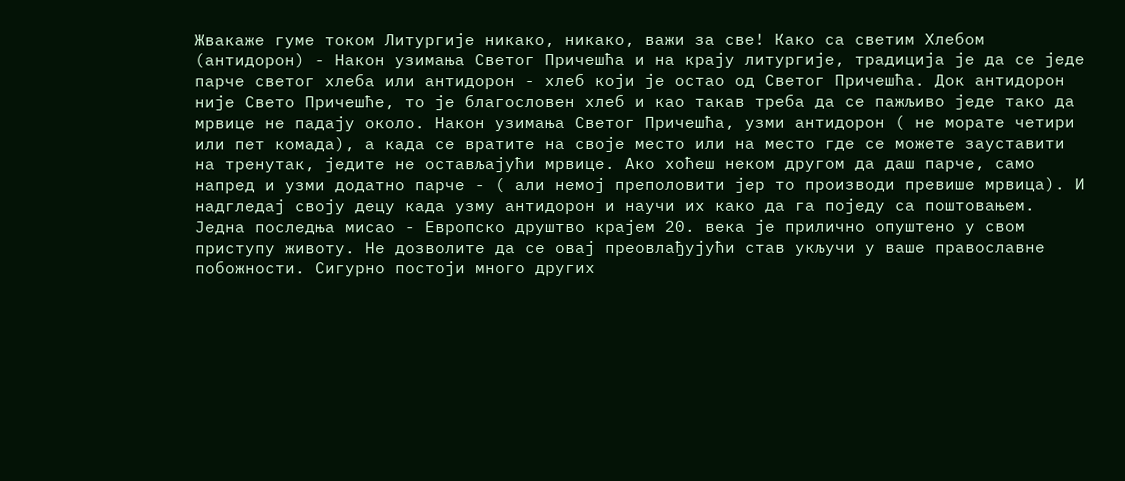Жвакаже гуме током Литургије никако, никако, важи за све! Како са светим Хлебом (антидорон) - Након узимања Светог Причешћа и на крају литургије, традиција је да се једе парче светог хлеба или антидорон - хлеб који је остао од Светог Причешћа. Док антидорон није Свето Причешће, то је благословен хлеб и као такав треба да се пажљиво једе тако да мрвице не падају около. Након узимања Светог Причешћа, узми антидорон ( не морате четири или пет комада), а када се вратите на своје место или на место где се можете зауставити на тренутак, једите не остављајући мрвице. Ако хоћеш неком другом да даш парче, само напред и узми додатно парче - ( али немој преполовити јер то производи превише мрвица). И надгледај своју децу када узму антидорон и научи их како да га поједу са поштовањем. Једна последња мисао - Европско друштво крајем 20. века је прилично опуштено у свом приступу животу. Не дозволите да се овај преовлађујући став укључи у ваше православне побожности. Сигурно постоји много других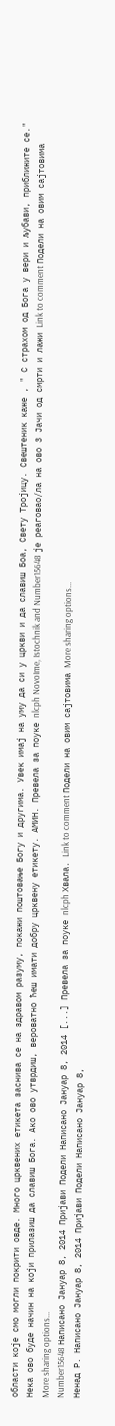области које смо могли покрити овде. Много црквених етикета заснива се на здравом разуму, покажи поштовање Богу и другима. Увек имај на уму да си у цркви и да славиш Боа, Свету Тројицу. Свештеник каже , " С страхом од Бога у вери и љубави, приближите се." Нека ово буде начин на који прилазиш да славиш Бога. Ако ово утврдиш, вероватно ћеш имати добру црквену етикету. АМИН. Превела за поуке nlcph NovoIme, Istochnik and Number15648 је реаговао/ла на ово 3 Јачи од смрти и лажи Link to comment Подели на овим сајтовима More sharing options...
Number15648 Написано Јануар 8, 2014 Пријави Подели Написано Јануар 8, 2014 [...] Превела за поуке nlcph Хвала. Link to comment Подели на овим сајтовима More sharing options...
Ненад Р. Написано Јануар 8, 2014 Пријави Подели Написано Јануар 8,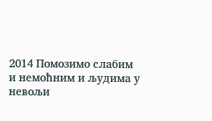2014 Помозимо слабим и немоћним и људима у невољи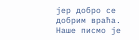јер добро се добрим враћа. Наше писмо је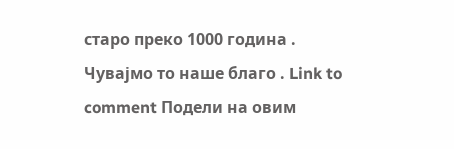старо преко 1000 година . Чувајмо то наше благо . Link to comment Подели на овим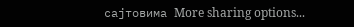сајтовима More sharing options...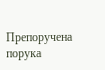Препоручена порука